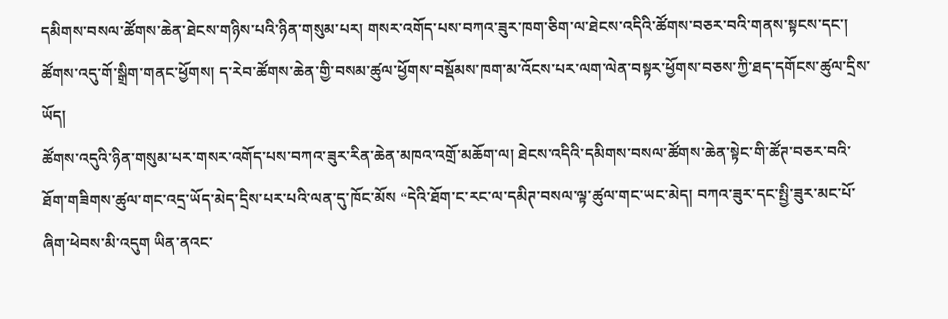དམིགས་བསལ་ཚོགས་ཆེན་ཐེངས་གཉིས་པའི་ཉིན་གསུམ་པར། གསར་འགོད་པས་བཀའ་ཟུར་ཁག་ཅིག་ལ་ཐེངས་འདིའི་ཚོགས་བཅར་བའི་གནས་སྟངས་དང་། ཚོགས་འདུ་གོ་སྒྲིག་གནང་ཕྱོགས། ད་རེབ་ཚོགས་ཆེན་གྱི་བསམ་ཚུལ་ཕྱོགས་བསྡོམས་ཁག་མ་འོངས་པར་ལག་ལེན་བསྟར་ཕྱོགས་བཅས་ཀྱི་ཐད་དགོངས་ཚུལ་དྲིས་ཡོད།
ཚོགས་འདུའི་ཉིན་གསུམ་པར་གསར་འགོད་པས་བཀའ་ཟུར་རིན་ཆེན་མཁའ་འགྲོ་མཆོག་ལ། ཐེངས་འདིའི་དམིགས་བསལ་ཚོགས་ཆེན་སྟེང་གི་ཚོཊ་བཅར་བའི་ཐོག་གཟིགས་ཚུལ་གང་འདྲ་ཡོད་མེད་དྲིས་པར་པའི་ལན་དུ་ཁོང་མོས “དེའི་ཐོག་ང་རང་ལ་དམིཊ་བསལ་ལྟ་ཚུལ་གང་ཡང་མེད། བཀའ་ཟུར་དང་སྤྱི་ཟུར་མང་པོ་ཞིག་ཕེབས་མི་འདུག ཡིན་ནའང་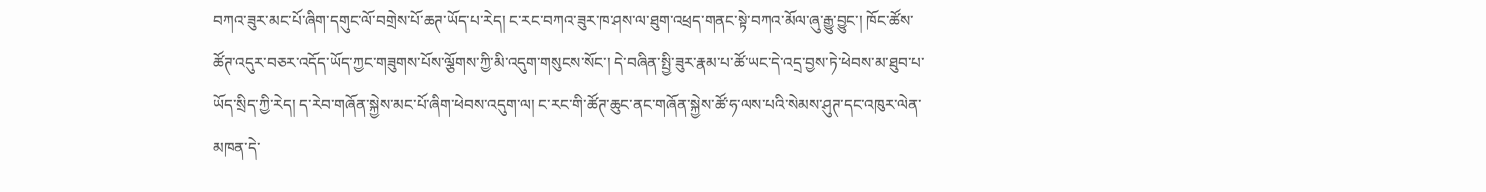བཀའ་ཟུར་མང་པོ་ཞིག་དགུང་ལོ་བགྲེས་པོ་ཆཊ་ཡོད་པ་རེད། ང་རང་བཀའ་ཟུར་ཁ་ཤས་ལ་ཐུག་འཕྲད་གནང་སྟེ་བཀའ་མོལ་ཞུ་རྒྱུ་བྱུང་། ཁོང་ཚོས་ཚོཊ་འདུར་བཅར་འདོད་ཡོད་ཀྱང་གཟུགས་པོས་ལྕོགས་ཀྱི་མི་འདུག་གསུངས་སོང་། དེ་བཞིན་སྤྱི་ཟུར་རྣམ་པ་ཚོ་ཡང་དེ་འདྲ་བྱས་ཏེ་ཕེབས་མ་ཐུབ་པ་ཡོད་སྲིད་ཀྱི་རེད། ད་རེབ་གཞོན་སྐྱེས་མང་པོ་ཞིག་ཕེབས་འདུག་ལ། ང་རང་གི་ཚོཊ་ཆུང་ནང་གཞོན་སྐྱེས་ཚོ་ཧ་ལས་པའི་སེམས་ཤུཊ་དང་འཁུར་ལེན་མཁན་དེ་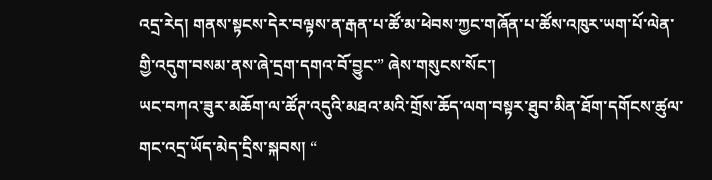འདྲ་རེད། གནས་སྟངས་དེར་བལྟས་ན་རྒན་པ་ཚོ་མ་ཕེབས་ཀྱང་གཞོན་པ་ཚོས་འཁུར་ཡག་པོ་ལེན་གྱི་འདུག་བསམ་ནས་ཞེ་དྲག་དགའ་བོ་བྱུང་” ཞེས་གསུངས་སོང་།
ཡང་བཀའ་ཟུར་མཆོག་ལ་ཚོཊ་འདུའི་མཐའ་མའི་གྲོས་ཆོད་ལག་བསྟར་ཐུབ་མིན་ཐོག་དགོངས་ཚུལ་གང་འདྲ་ཡོད་མེད་དྲིས་སྐབས། “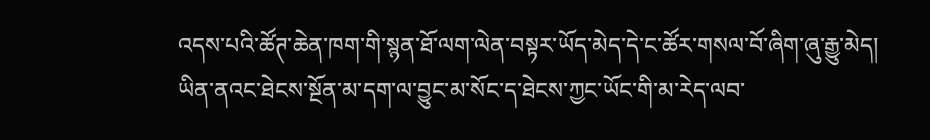འདས་པའི་ཚོཊ་ཆེན་ཁག་གི་སྙན་ཐོ་ལག་ལེན་བསྟར་ཡོད་མེད་དེ་ང་ཚོར་གསལ་བོ་ཞིག་ཞུ་རྒྱུ་མེད། ཡིན་ནའང་ཐེངས་སྔོན་མ་དག་ལ་བྱུང་མ་སོང་ད་ཐེངས་ཀྱང་ཡོང་གི་མ་རེད་ལབ་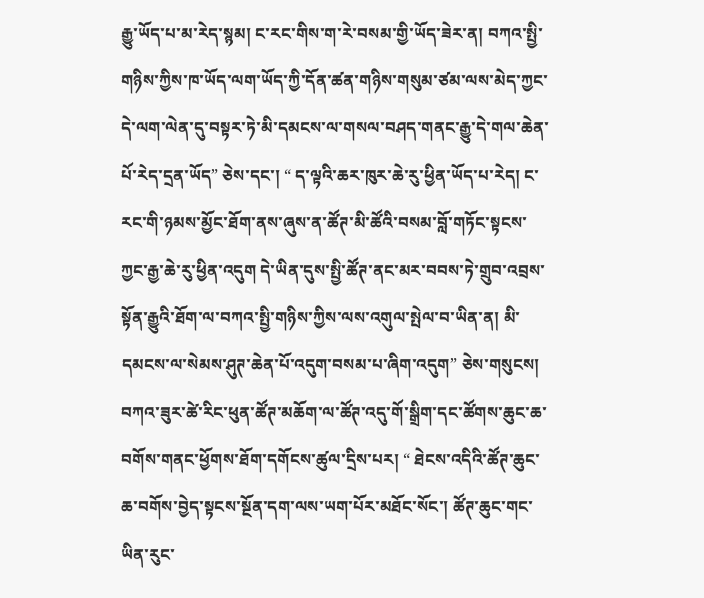རྒྱུ་ཡོད་པ་མ་རེད་སྙམ། ང་རང་གིས་ག་རེ་བསམ་གྱི་ཡོད་ཟེར་ན། བཀའ་སྤྱི་གཉིས་ཀྱིས་ཁ་ཡོད་ལག་ཡོད་ཀྱི་དོན་ཚན་གཉིས་གསུམ་ཙམ་ལས་མེད་ཀྱང་དེ་ལག་ལེན་དུ་བསྟར་ཏེ་མི་དམངས་ལ་གསལ་བཤད་གནང་རྒྱུ་དེ་གལ་ཆེན་པོ་རེད་དྲན་ཡོད” ཅེས་དང་། “ ད་ལྟའི་ཆར་ཁུར་ཆེ་རུ་ཕྱིན་ཡོད་པ་རེད། ང་རང་གི་ཉམས་མྱོང་ཐོག་ནས་ཞུས་ན་ཚོཊ་མི་ཚོའི་བསམ་བློ་གཏོང་སྟངས་ཀྱང་རྒྱ་ཆེ་རུ་ཕྱིན་འདུག དེ་ཡིན་དུས་སྤྱི་ཚོཊ་ནང་མར་བབས་ཏེ་གྲུབ་འབྲས་སྟོན་རྒྱུའི་ཐོག་ལ་བཀའ་སྤྱི་གཉིས་ཀྱིས་ལས་འགུལ་སྤེལ་བ་ཡིན་ན། མི་དམངས་ལ་སེམས་ཤུཊ་ཆེན་པོ་འདུག་བསམ་པ་ཞིག་འདུག” ཅེས་གསུངས།
བཀའ་ཟུར་ཚེ་རིང་ཕུན་ཚོཊ་མཆོག་ལ་ཚོཊ་འདུ་གོ་སྒྲིག་དང་ཚོགས་ཆུང་ཆ་བགོས་གནང་ཕྱོགས་ཐོག་དགོངས་ཚུལ་དྲིས་པར། “ ཐེངས་འདིའི་ཚོཊ་ཆུང་ཆ་བགོས་བྱེད་སྟངས་སྔོན་དག་ལས་ཡག་པོར་མཐོང་སོང་། ཚོཊ་ཆུང་གང་ཡིན་རུང་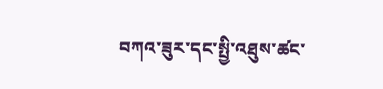བཀའ་ཟུར་དང་སྤྱི་འཐུས་ཚང་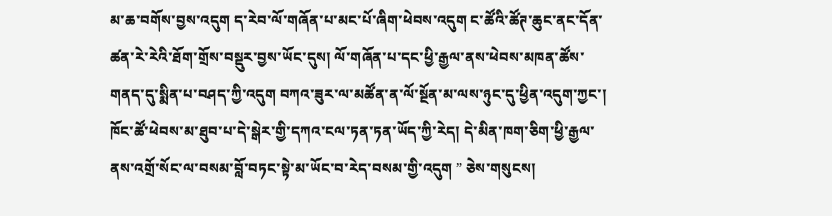མ་ཆ་བགོས་བྱས་འདུག ད་རེབ་ལོ་གཞོན་པ་མང་པོ་ཞིག་ཕེབས་འདུག ང་ཚོའི་ཚོཊ་ཆུང་ནང་དོན་ཚན་རེ་རེའི་ཐོག་གྲོས་བསྡུར་བྱས་ཡོང་དུས། ལོ་གཞོན་པ་དང་ཕྱི་རྒྱལ་ནས་ཕེབས་མཁན་ཚོས་གནད་དུ་སྨིན་པ་བཤད་ཀྱི་འདུག བཀའ་ཟུར་ལ་མཚོན་ན་ལོ་སྔོན་མ་ལས་ཉུང་དུ་ཕྱིན་འདུག་ཀྱང་། ཁོང་ཚོ་ཕེབས་མ་ཐུབ་པ་དེ་སྒེར་གྱི་དཀའ་ངལ་ཏན་ཏན་ཡོད་ཀྱི་རེད། དེ་མིན་ཁག་ཅིག་ཕྱི་རྒྱལ་ནས་འགྲོ་སོང་ལ་བསམ་བློ་བཏང་སྟེ་མ་ཡོང་བ་རེད་བསམ་གྱི་འདུག ” ཅེས་གསུངས།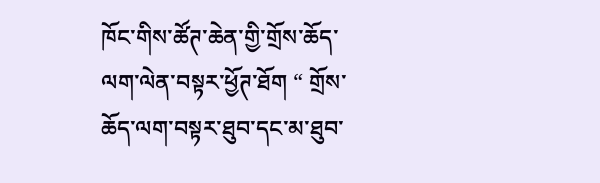ཁོང་གིས་ཚོཊ་ཆེན་གྱི་གྲོས་ཆོད་ལག་ལེན་བསྟར་ཕྱོཊ་ཐོག “ གྲོས་ཆོད་ལག་བསྟར་ཐུབ་དང་མ་ཐུབ་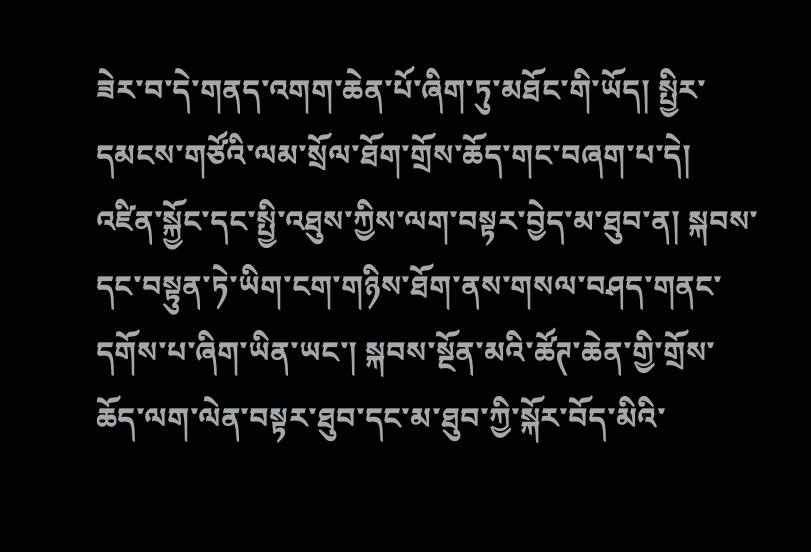ཟེར་བ་དེ་གནད་འགག་ཆེན་པོ་ཞིག་ཏུ་མཐོང་གི་ཡོད། སྤྱིར་དམངས་གཙོའི་ལམ་སྲོལ་ཐོག་གྲོས་ཆོད་གང་བཞག་པ་དེ། འཛིན་སྐྱོང་དང་སྤྱི་འཐུས་ཀྱིས་ལག་བསྟར་བྱེད་མ་ཐུབ་ན། སྐབས་དང་བསྟུན་ཏེ་ཡིག་ངག་གཉིས་ཐོག་ནས་གསལ་བཤད་གནང་དགོས་པ་ཞིག་ཡིན་ཡང་། སྐབས་སྔོན་མའི་ཚོཊ་ཆེན་གྱི་གྲོས་ཆོད་ལག་ལེན་བསྟར་ཐུབ་དང་མ་ཐུབ་ཀྱི་སྐོར་བོད་མིའི་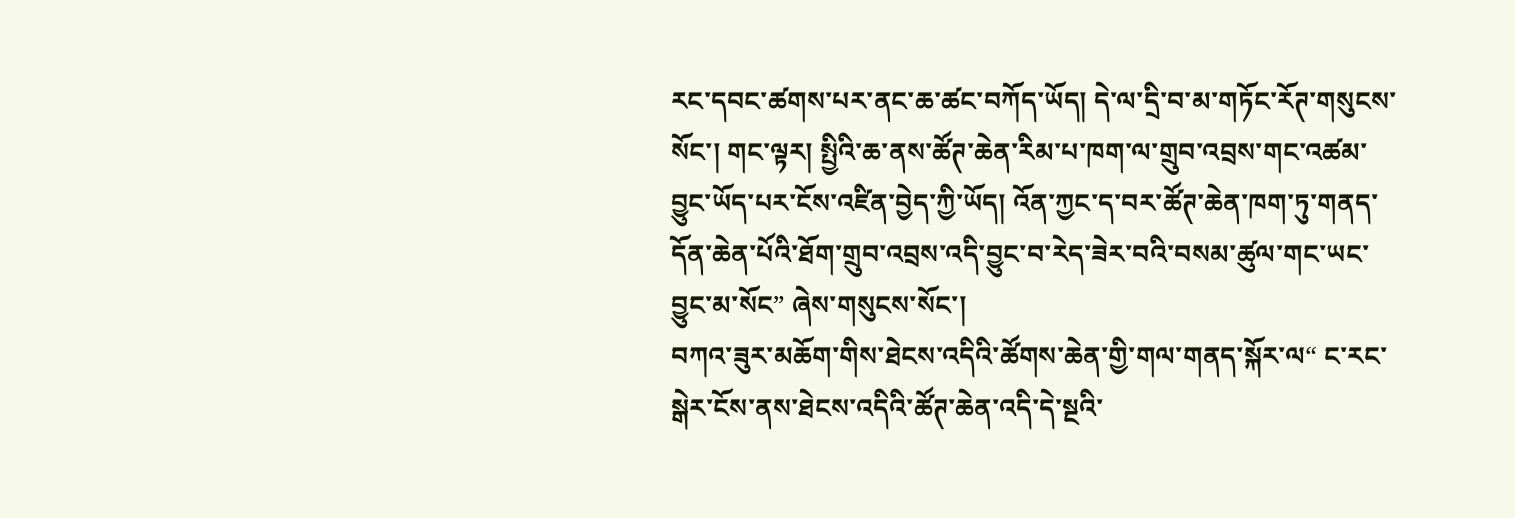རང་དབང་ཚགས་པར་ནང་ཆ་ཚང་བཀོད་ཡོད། དེ་ལ་དྲི་བ་མ་གཏོང་རོཊ་གསུངས་སོང་། གང་ལྟར། སྤྱིའི་ཆ་ནས་ཚོཊ་ཆེན་རིམ་པ་ཁག་ལ་གྲུབ་འབྲས་གང་འཚམ་བྱུང་ཡོད་པར་ངོས་འཛིན་བྱེད་ཀྱི་ཡོད། འོན་ཀྱང་ད་བར་ཚོཊ་ཆེན་ཁག་ཏུ་གནད་དོན་ཆེན་པོའི་ཐོག་གྲུབ་འབྲས་འདི་བྱུང་བ་རེད་ཟེར་བའི་བསམ་ཚུལ་གང་ཡང་བྱུང་མ་སོང” ཞེས་གསུངས་སོང་།
བཀའ་ཟུར་མཆོག་གིས་ཐེངས་འདིའི་ཚོགས་ཆེན་གྱི་གལ་གནད་སྐོར་ལ“ ང་རང་སྒེར་ངོས་ནས་ཐེངས་འདིའི་ཚོཊ་ཆེན་འདི་དེ་སྔའི་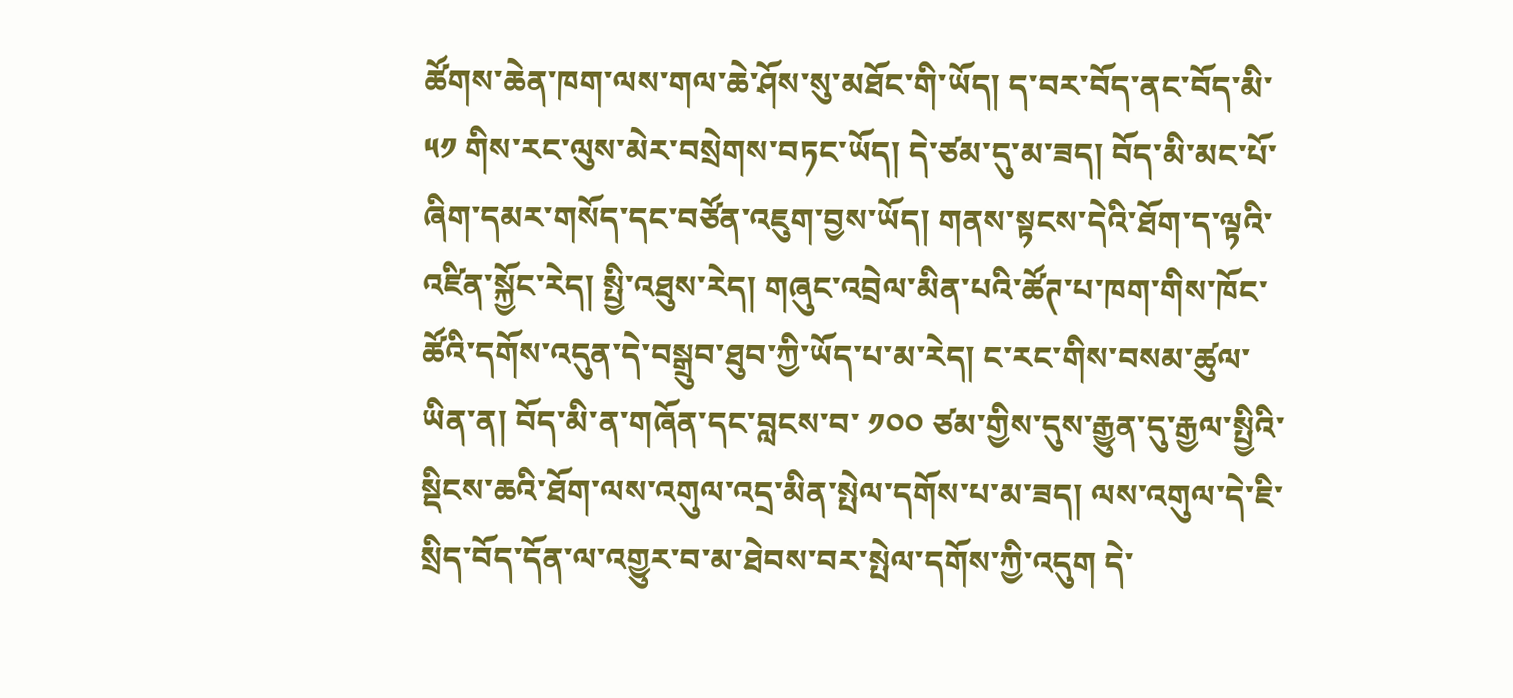ཚོགས་ཆེན་ཁག་ལས་གལ་ཆེ་ཤོས་སུ་མཐོང་གི་ཡོད། ད་བར་བོད་ནང་བོད་མི་ ༥༡ གིས་རང་ལུས་མེར་བསྲེགས་བཏང་ཡོད། དེ་ཙམ་དུ་མ་ཟད། བོད་མི་མང་པོ་ཞིག་དམར་གསོད་དང་བཙོན་འཇུག་བྱས་ཡོད། གནས་སྟངས་དེའི་ཐོག་ད་ལྟའི་འཛིན་སྐྱོང་རེད། སྤྱི་འཐུས་རེད། གཞུང་འབྲེལ་མིན་པའི་ཚོཊ་པ་ཁག་གིས་ཁོང་ཚོའི་དགོས་འདུན་དེ་བསྒྲུབ་ཐུབ་ཀྱི་ཡོད་པ་མ་རེད། ང་རང་གིས་བསམ་ཚུལ་ཡིན་ན། བོད་མི་ན་གཞོན་དང་བླངས་བ་ ༡༠༠ ཙམ་གྱིས་དུས་རྒྱུན་དུ་རྒྱལ་སྤྱིའི་སྡིངས་ཆའི་ཐོག་ལས་འགུལ་འདྲ་མིན་སྤེལ་དགོས་པ་མ་ཟད། ལས་འགུལ་དེ་ཇི་སྲིད་བོད་དོན་ལ་འགྱུར་བ་མ་ཐེབས་བར་སྤེལ་དགོས་ཀྱི་འདུག དེ་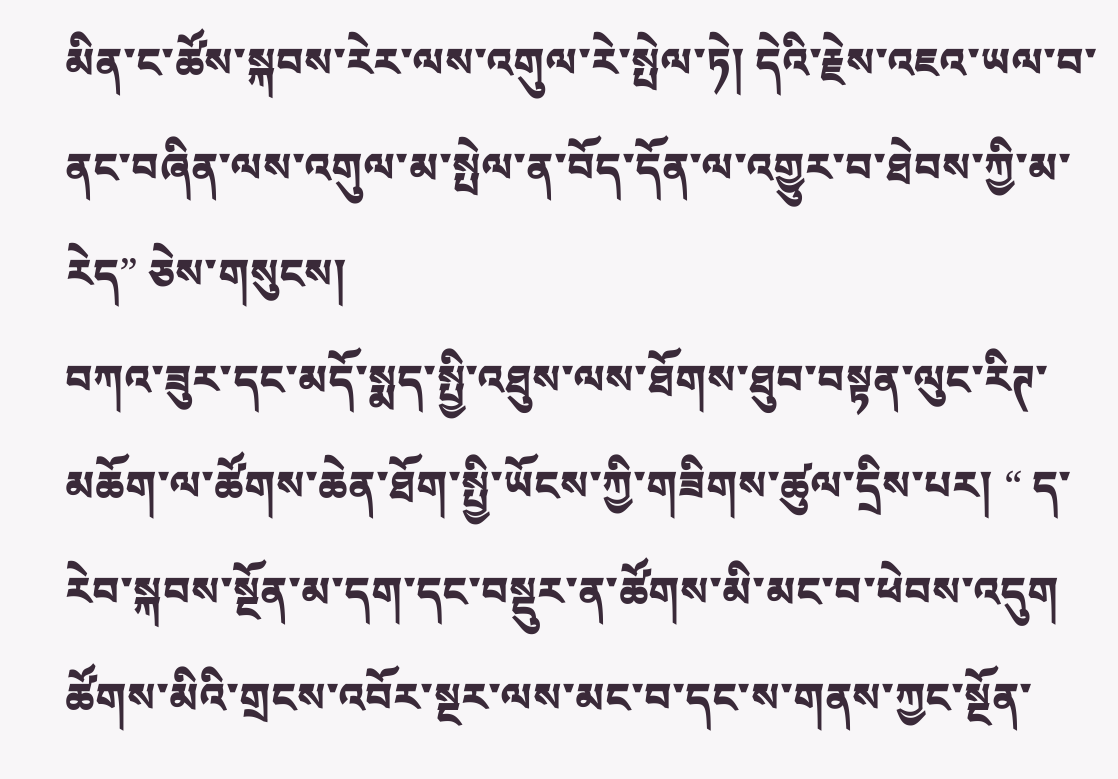མིན་ང་ཚོས་སྐབས་རེར་ལས་འགུལ་རེ་སྤེལ་ཏེ། དེའི་རྗེས་འཇའ་ཡལ་བ་ནང་བཞིན་ལས་འགུལ་མ་སྤེལ་ན་བོད་དོན་ལ་འགྱུར་བ་ཐེབས་ཀྱི་མ་རེད” ཅེས་གསུངས།
བཀའ་ཟུར་དང་མདོ་སྨད་སྤྱི་འཐུས་ལས་ཐོགས་ཐུབ་བསྟན་ལུང་རིཊ་མཆོག་ལ་ཚོགས་ཆེན་ཐོག་སྤྱི་ཡོངས་ཀྱི་གཟིགས་ཚུལ་དྲིས་པར། “ ད་རེབ་སྐབས་སྔོན་མ་དག་དང་བསྡུར་ན་ཚོགས་མི་མང་བ་ཕེབས་འདུག ཚོགས་མིའི་གྲངས་འབོར་སྔར་ལས་མང་བ་དང་ས་གནས་ཀྱང་སྔོན་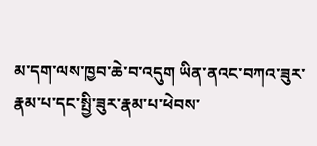མ་དག་ལས་ཁྱབ་ཆེ་བ་འདུག ཡིན་ནའང་བཀའ་ཟུར་རྣམ་པ་དང་སྤྱི་ཟུར་རྣམ་པ་ཕེབས་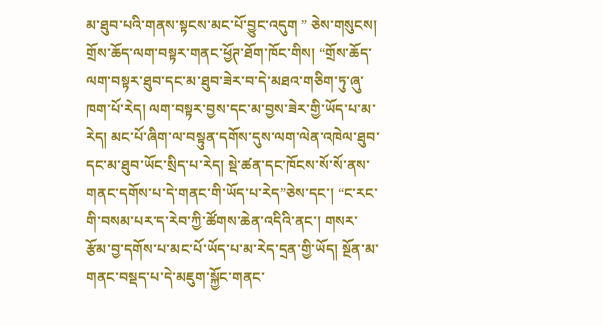མ་ཐུབ་པའི་གནས་སྟངས་མང་པོ་བྱུང་འདུག ” ཅེས་གསུངས།
གྲོས་ཆོད་ལག་བསྟར་གནང་ཕྱོཊ་ཐོག་ཁོང་གིས། “གྲོས་ཆོད་ལག་བསྟར་ཐུབ་དང་མ་ཐུབ་ཟེར་བ་དེ་མཐའ་གཅིག་ཏུ་ཞུ་ཁག་པོ་རེད། ལག་བསྟར་བྱས་དང་མ་བྱས་ཟེར་གྱི་ཡོད་པ་མ་རེད། མང་པོ་ཞིག་ལ་བསྟུན་དགོས་དུས་ལག་ལེན་འཁེལ་ཐུབ་དང་མ་ཐུབ་ཡོང་སྲིད་པ་རེད། སྡེ་ཚན་དང་ཁོངས་སོ་སོ་ནས་གནང་དགོས་པ་དེ་གནང་གི་ཡོད་པ་རེད”ཅེས་དང་། “ང་རང་གི་བསམ་པར་ད་རེབ་ཀྱི་ཚོགས་ཆེན་འདིའི་ནང་། གསར་རྩོམ་བྱ་དགོས་པ་མང་པོ་ཡོད་པ་མ་རེད་དྲན་གྱི་ཡོད། སྔོན་མ་གནང་བསྡད་པ་དེ་མཇུག་སྐྱོང་གནང་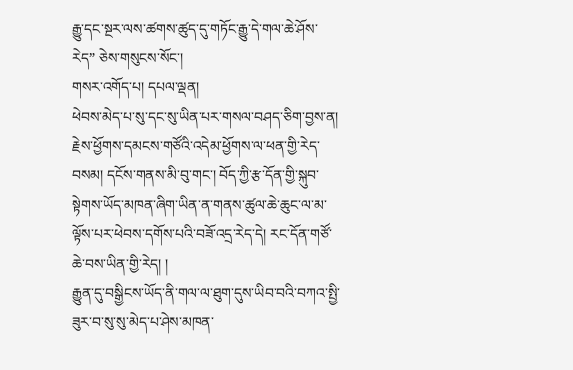རྒྱུ་དང་སྔར་ལས་ཚགས་ཚུད་དུ་གཏོང་རྒྱུ་དེ་གལ་ཆེ་ཤོས་རེད” ཅེས་གསུངས་སོང་།
གསར་འགོད་པ། དཔལ་ལྡན།
ཕེབས་མེད་པ་སུ་དང་སུ་ཡིན་པར་གསལ་བཤད་ཅིག་བྱས་ན། རྗེས་ཕྱོགས་དམངས་གཙོའི་འདེམ་ཕྱོགས་ལ་ཕན་གྱི་རེད་བསམ། དངོས་གནས་མི་བུ་གང་། བོད་ཀྱི་རྩ་དོན་གྱི་སྐུབ་སྟེགས་ཡོད་མཁན་ཞིག་ཡིན་ན་གནས་ཚུལ་ཆེ་ཆུང་ལ་མ་ལྟོས་པར་ཕེབས་དགོས་པའི་བཟོ་འདྲ་རེད་དེ། རང་དོན་གཙོ་ཆེ་བས་ཡིན་གྱི་རེད། །
རྒྱུན་དུ་བསྒྱིངས་ཡོད་ནི་གལ་ལ་ཐུག་དུས་ཡིབ་བའི་བཀའ་སྤྱི་ཟུར་བ་སུ་སུ་མེད་པ་ཤེས་མཁན་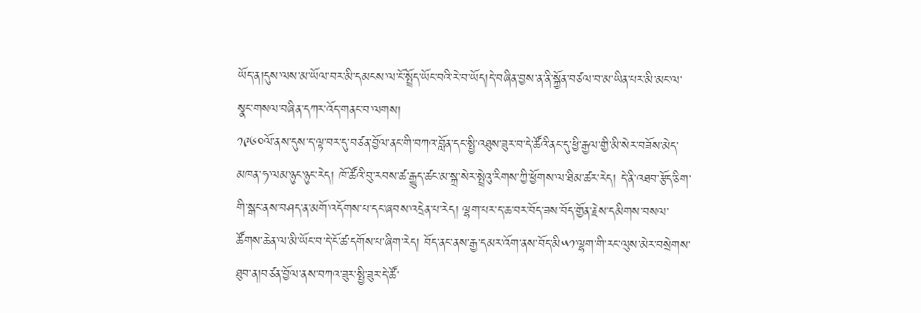ཡོད་ན།དུས་ལས་མ་ཡོལ་བར་མི་དམངས་ལ་ངོ་སྤྲོད་ཡོང་བའི་རེ་བ་ཡོད།དེ་བཞིན་བྱས་ན་ནི་སྐྱོན་བཙལ་བ་མ་ཡིན་པར་མི་མང་ལ་སྣང་གསལ་བཞིན་དཀར་འོད་གནང་བ་ལགས།
༡༩༦༠ལོ་ནས་དུས་ད་ལྟ་བར་དུ་བཙན་བྱོལ་ནང་གི་བཀའ་བློན་དང་སྤྱི་འཐུས་ཟུར་བ་དེ་ཚོའི་ནང་དུ་ཕྱི་རྒྱལ་གྱི་མི་སེར་བཟོས་མེད་མཁན་ཧ་ལམ་ཉུང་ཉུང་རེད། ཁོ་ཚོའི་བུ་རབས་ཚ་རྒྱུད་ཚང་མ་སྐྲ་སེར་སྤྲེའུ་རིགས་ཀྱི་ཕྱོགས་ལ་ཐིམ་ཚར་རེད། དེ་ནི་འཐབ་རྩོད་ཅིག་གི་སྒང་ནས་བཤད་ན་མགོ་འདོགས་པ་དང་ཞབས་འདྲེན་པ་རེད། ལྷག་པར་ད་ཆ་བར་བོད་ཟས་བོད་གྱོན་རྗེས་དམིགས་བསལ་ཚོགས་ཆེན་ལ་མི་ཡོང་བ་དེ་ངོ་ཚ་དགོས་པ་ཞིག་རེད། བོད་ནང་ནས་རྒྱ་དམར་འོག་ནས་བོད་མི༥༡་ལྷག་གི་རང་ལུས་མེར་བསྲེགས་ཐུབ་ན།བཙན་བྱོལ་ནས་བཀའ་ཟུར་སྤྱི་ཟུར་དེ་ཚོ་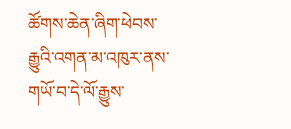ཚོགས་ཆེན་ཞིག་ཕེབས་རྒྱུའི་འགན་མ་འཁུར་ནས་གཡོ་བ་དེ་ལོ་རྒྱུས་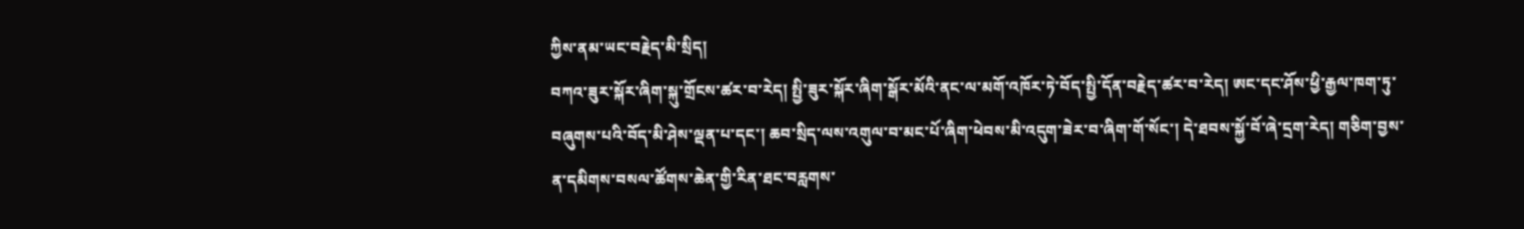ཀྱིས་ནམ་ཡང་བརྗེད་མི་སྲིད།
བཀའ་ཟུར་སྐོར་ཞིག་སྐུ་གྲོངས་ཚར་བ་རེད། སྤྱི་ཟུར་སྐོར་ཞིག་སྒོར་མོའི་ནང་ལ་མགོ་འཁོར་ཏེ་བོད་སྤྱི་དོན་བརྗེད་ཚར་བ་རེད། ཨང་དང་ཤོས་ཕྱི་རྒྱལ་ཁག་ཏུ་བཞུགས་པའི་བོད་མི་ཤེས་ལྡན་པ་དང་། ཆབ་སྲིད་ལས་འགུལ་བ་མང་པོ་ཞིག་ཕེབས་མི་འདུག་ཟེར་བ་ཞིག་གོ་སོང་། དེ་ཐབས་སྐྱོ་བོ་ཞེ་དྲག་རེད། གཅིག་བྱས་ན་དམིགས་བསལ་ཚོགས་ཆེན་གྱི་རིན་ཐང་བརླགས་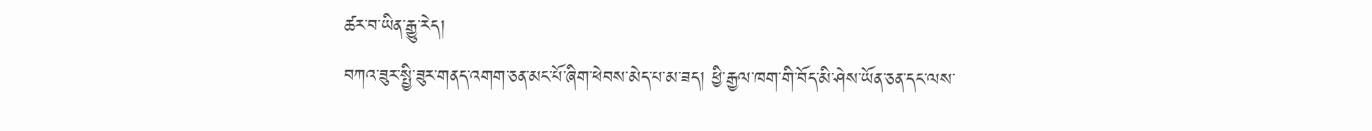ཚར་བ་ཡིན་རྒྱུ་རེད།
བཀའ་ཟུར་སྤྱི་ཟུར་གནད་འགག་ཅན་མང་པོ་ཞིག་ཕེབས་མེད་པ་མ་ཟད། ཕྱི་རྒྱལ་ཁག་གི་བོད་མི་ཤེས་ཡོན་ཅན་དང་ལས་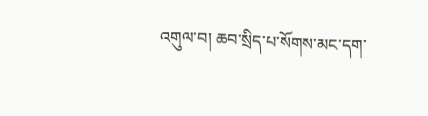འགུལ་བ། ཆབ་སྲིད་པ་སོགས་མང་དག་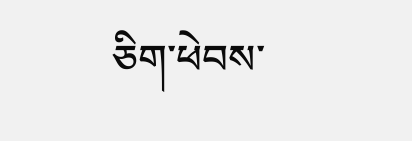ཅིག་ཕེབས་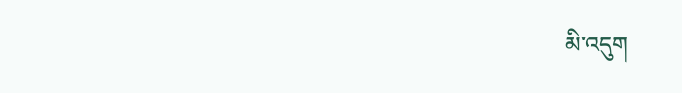མི་འདུག